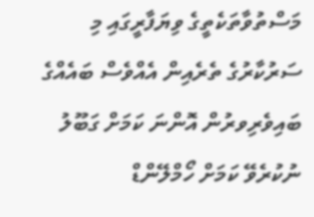މަސްތުވާތަކެތީގެ ވިޔަފާރީގައި މި ސަރުކާރުގެ ތެރެއިން އެއްވެސް ބައެއްގެ ބައިވެރިވރުން އޮންނަ ކަމަށް ގަބޫލު ނުކުރެވޭ ކަމަށް ހޯމްލޭންޑް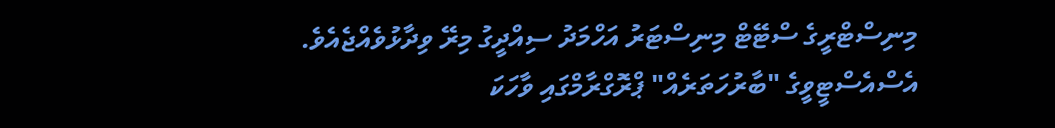މިނިސްޓްރީގެ ސްޓޭޓް މިނިސްޓަރު އަހްމަދު ސިއްދީގު މިރޭ ވިދާޅުވެއްޖެއެވެ.
އެސްއެސްޓީވީގެ "ބާރުހަތަރެއް" ޕްރޮގްރާމްގައި ވާހަކަ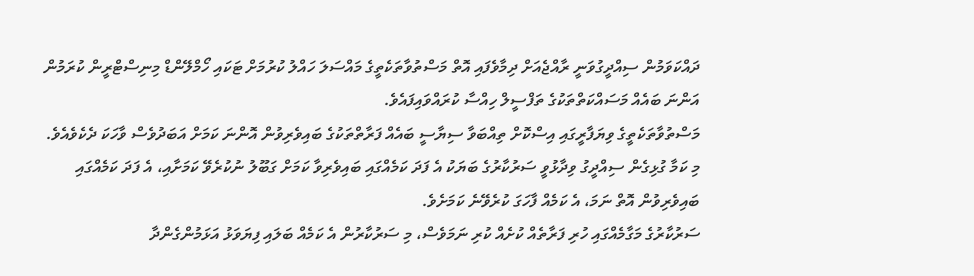ދައްކަވަމުން ސިއްދީގުވަނީ ރާއްޖެއަށް ދިމާވެފައި އޮތް މަސްތުވާތަކެތީގެ މައްސަލަ ހައްލު ކުރުމަށް ޓަކައި ހޯމްލޭންޑް މިނިސްޓްރީން ކުރަމުން އަންނަ ބައެއް މަސައްކަތްތަކުގެ ތަފްސީލް ހިއްސާ ކުރައްވައިފައެވެ.
މަސްތުވާތަކެތީގެ ވިޔަފާރީގައި އިސްކޮށް ތިއްބަވާ ސިޔާސީ ބައެއް ފަރާތްތަކުގެ ބައިވެރިވުން އޮންނަ ކަމަށް އަބަދުވެސް ވާހަކަ ދެކެވެއެވެ. މި ކަމާ ގުޅިގެން ސިއްދީގު ވިދާޅުވީ ސަރުކާރުގެ ބަޔަކު އެ ފަދަ ކަމެއްގައި ބައިވެރިވާ ކަމަށް ގަބޫލު ނުކުރެވޭ ކަމަށާއި، އެ ފަދަ ކަމެއްގައި ބައިވެރިވުން އޮތް ނަމަ، އެ ކަމެއް ފާހަގަ ކުރެވޭނެ ކަމަށެވެ.
ސަރުކާރުގެ މަގާމެއްގައި ހުރި ފަރާތެއް ކުށެއް ކުރި ނަމަވެސް، މި ސަރުކާރުން އެ ކަމެއް ބަލައި ފިޔަވަޅު އަޅަމުންގެންދާ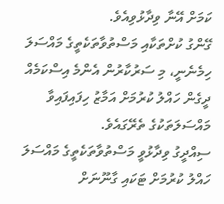ކަމަށް އޭނާ ވިދާޅުވިއެވެ.
ގޭންގު ކުށްތަކާއި މަސްތުވާތަކެތީގެ މައްސަލަ ހިމެނެނީ، މި ސަރުކާރުން އެންމެ އިސްކަމެއް ދީގެން ހައްލު ކުރުމަށް އަމާޒު ހިފައިފައިވާ މައްސަލަތަކުގެ ތެރޭގައެވެ.
ސިއްދީގު ވިދާޅުވީ މަސްތުވާތަކެތީގެ މައްސަލަ ހައްލު ކުރުމަށް ޓަކައި ގާނޫނަށް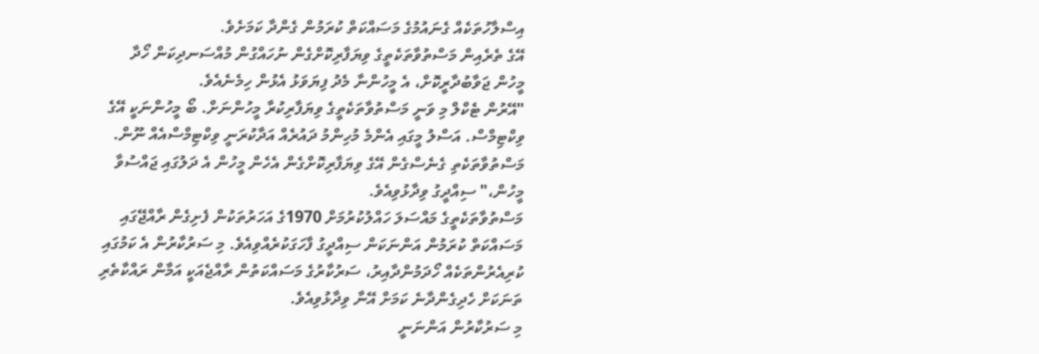އިސްލާހުތަކެއް ގެނައުމުގެ މަސައްކަތް ކުރަމުން ގެންދާ ކަމަށެވެ.
އޭގެ ތެރެއިން މަސްތުވާތަކެތީގެ ވިޔަފާރިކޮށްގެން ނުހައްގުން މުއްސަނދިކަން ހޯދާ މީހުން ޖަވާބުދާރީކޮށް، އެ މީހުންނާ މެދު ފިޔަވަޅު އެޅުން ހިމެނެއެވެ.
"އޭރުން ޓެކްލް މި ވަނީ މަސްތުވާތަކެތީގެ ވިޔަފާރިކުރާ މީހުންނަށް. ބޯ މީހުންނަކީ އޭގެ ވިކްޓިމްސް. އަސްލު މީގައި އެންމެ މުހިންމު ދައުރެއް އަދާކުރަނީ ވިކްޓިމްސްއެއް ނޫން. މަސްތުވާތަކެތި ގެނެސްގެން އޭގެ ވިޔަފާރިކޮށްގެން އެހެން މީހުން އެ ދަލުގައި ޖައްސުވާ މީހުން،" ސިއްދީގު ވިދާޅުވިއެވެ.
މަސްތުވާތަކެތީގެ މައްސަލަ ހައްލުކުރުމަށް 1970ގެ އަހަރުތަކުން ފެށިގެން ރާއްޖޭގައި މަސައްކަތް ކުރަމުން އަންނަކަން ސިއްދީގު ފާހަގަކުރެއްވިއެވެ. މި ސަރުކާރުން އެ ކަމުގައި ކުރިއެރުންތަކެއް ހޯދަމުންދާއިރު، ސަރުކާރުގެ މަސައްކަތުން ރާއްޖެއަކީ އަމާން ރައްކާތެރި ތަނަކަށް ހެދިގެންދާނެ ކަމަށް އޭނާ ވިދާޅުވިއެވެ.
މި ސަރުކާރުން އަންނަނީ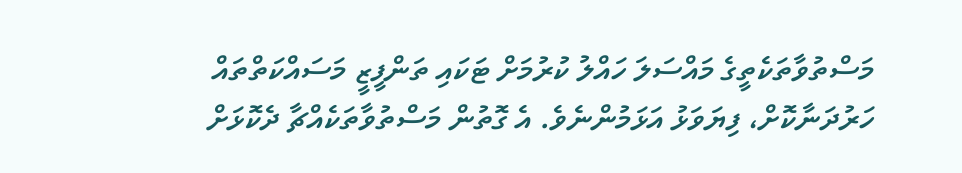މަސްތުވާތަކެތީގެ މައްސަލަ ހައްލު ކުރުމަށް ޓަކައި ތަންފީޒީ މަސައްކަތްތައް ހަރުދަނާކޮށް، ފިޔަވަޅު އަޅަމުންނެވެ. އެ ގޮތުން މަސްތުވާތަކެއްޗާ ދެކޮޅަށް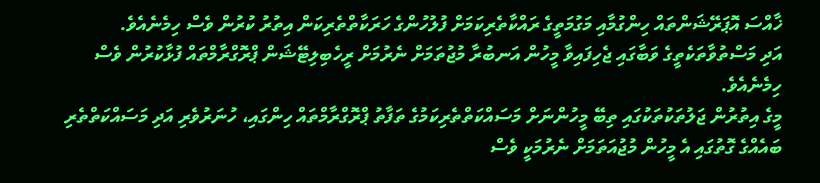ޚާއްސަ އޮޕަރޭޝަންތައް ހިންގުމާއި މަގުމަތީގެ ރައްކާތެރިކަމަށް ފުލުހުންގެ ހަރަކާތްތެރިކަން އިތުރު ކުރުން ވެސް ހިމެނެއެވެ.
އަދި މަސްތުވާތަކެތީގެ ވަބާގައި ޖެހިފައިވާ މީހުން އަނބުރާ މުޖުތަމަށް ނެރުމަށް ރީހެބިލިޓޭޝަން ޕްރޮގްރާމްތައް ފުޅާކުރުން ވެސް ހިމެނެއެވެ.
މީގެ އިތުރުން ޖަލުތަކުތަކުގައި ތިބޭ މީހުންނަށް މަސައްކަތްތެރިކަމުގެ ތަފާތު ޕްރޮގްރާމްތައް ހިންގައި، ހުނަރުވެރި އަދި މަސައްކަތްތެރި ބައެއްގެ ގޮތުގައި އެ މީހުން މުޖުއަތަމަށް ނެރުމަކީ ވެސް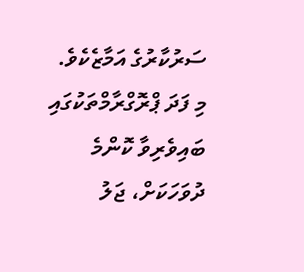ސަރުކާރުގެ އަމާޒެކެވެ. މި ފަދަ ޕްރޮގްރާމްތަކުގައި ބައިވެރިވާ ކޮންމެ ދުވަހަކަށް، ޖަލު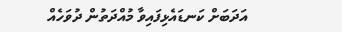އަދަބަށް ކަނޑައެޅިފައިވާ މުއްދަތުން ދުވަހެއް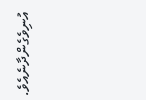އުނިވެގެންދާނެއެވެ.